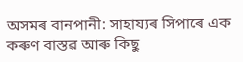অসমৰ বানপানী: সাহায্যৰ সিপাৰে এক কৰুণ বাস্তৱ আৰু কিছু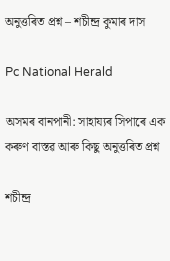অনুত্তৰিত প্ৰশ্ন – শচীন্দ্ৰ কুমাৰ দাস

Pc National Herald

অসমৰ বানপানী: সাহায্যৰ সিপাৰে এক কৰুণ বাস্তৱ আৰু কিছু অনুত্তৰিত প্ৰশ্ন

শচীন্দ্ৰ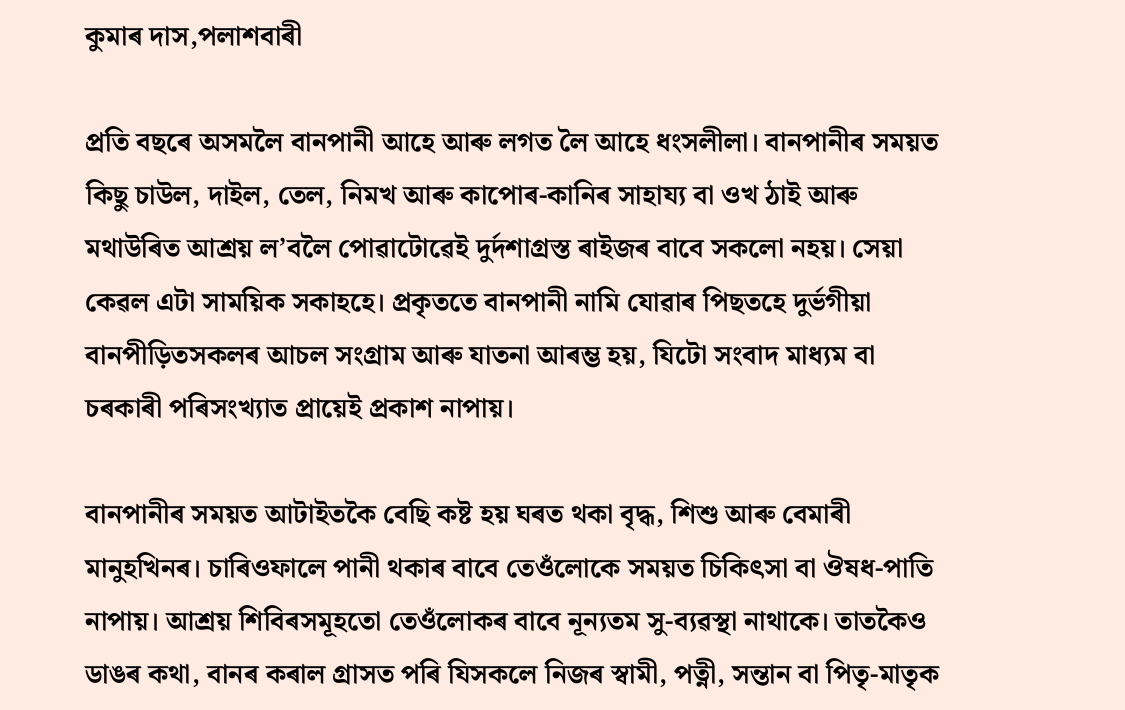কুমাৰ দাস,পলাশবাৰী

প্ৰতি বছৰে অসমলৈ বানপানী আহে আৰু লগত লৈ আহে ধংসলীলা। বানপানীৰ সময়ত কিছু চাউল, দাইল, তেল, নিমখ আৰু কাপোৰ-কানিৰ সাহায্য বা ওখ ঠাই আৰু মথাউৰিত আশ্ৰয় ল’বলৈ পোৱাটোৱেই দুৰ্দশাগ্ৰস্ত ৰাইজৰ বাবে সকলো নহয়। সেয়া কেৱল এটা সাময়িক সকাহহে। প্ৰকৃততে বানপানী নামি যোৱাৰ পিছতহে দুৰ্ভগীয়া বানপীড়িতসকলৰ আচল সংগ্ৰাম আৰু যাতনা আৰম্ভ হয়, যিটো সংবাদ মাধ্যম বা চৰকাৰী পৰিসংখ্যাত প্ৰায়েই প্ৰকাশ নাপায়।

বানপানীৰ সময়ত আটাইতকৈ বেছি কষ্ট হয় ঘৰত থকা বৃদ্ধ, শিশু আৰু বেমাৰী মানুহখিনৰ। চাৰিওফালে পানী থকাৰ বাবে তেওঁলোকে সময়ত চিকিৎসা বা ঔষধ-পাতি নাপায়। আশ্ৰয় শিবিৰসমূহতো তেওঁলোকৰ বাবে নূন্যতম সু-ব্যৱস্থা নাথাকে। তাতকৈও ডাঙৰ কথা, বানৰ কৰাল গ্ৰাসত পৰি যিসকলে নিজৰ স্বামী, পত্নী, সন্তান বা পিতৃ-মাতৃক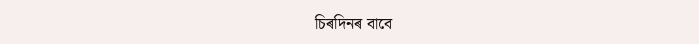চিৰদিনৰ বাবে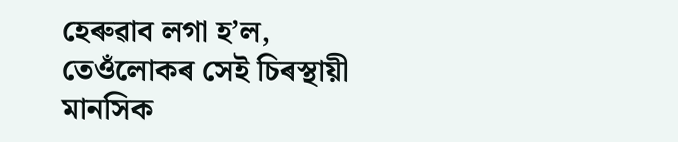হেৰুৱাব লগা হ’ল, তেওঁলোকৰ সেই চিৰস্থায়ী মানসিক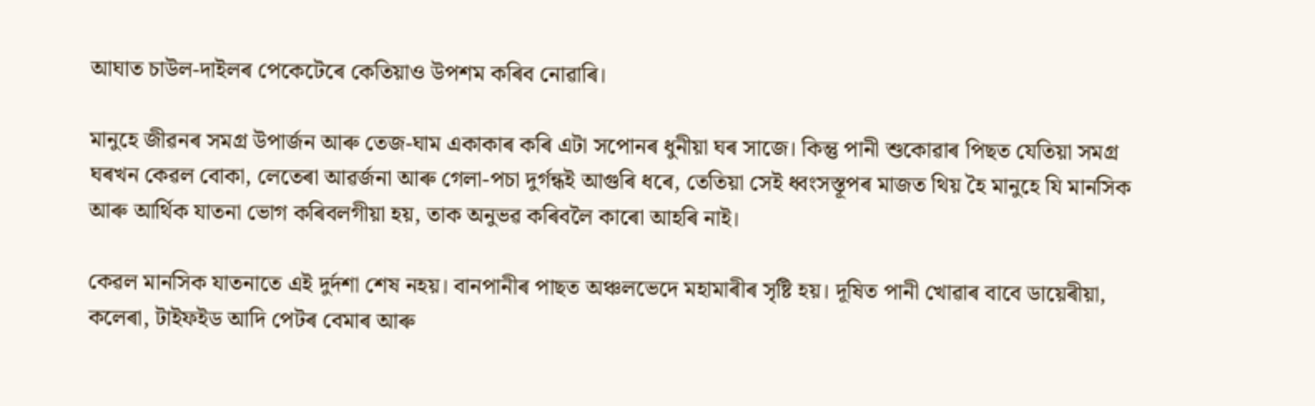আঘাত চাউল-দাইলৰ পেকেটেৰে কেতিয়াও উপশম কৰিব নোৱাৰি।

মানুহে জীৱনৰ সমগ্ৰ উপাৰ্জন আৰু তেজ-ঘাম একাকাৰ কৰি এটা সপোনৰ ধুনীয়া ঘৰ সাজে। কিন্তু পানী শুকোৱাৰ পিছত যেতিয়া সমগ্ৰ ঘৰখন কেৱল বোকা, লেতেৰা আৱৰ্জনা আৰু গেলা-পচা দুৰ্গন্ধই আগুৰি ধৰে, তেতিয়া সেই ধ্বংসস্তূপৰ মাজত থিয় হৈ মানুহে যি মানসিক আৰু আৰ্থিক যাতনা ভোগ কৰিবলগীয়া হয়, তাক অনুভৱ কৰিবলৈ কাৰো আহৰি নাই।

কেৱল মানসিক যাতনাতে এই দুৰ্দশা শেষ নহয়। বানপানীৰ পাছত অঞ্চলভেদে মহামাৰীৰ সৃষ্টি হয়। দূষিত পানী খোৱাৰ বাবে ডায়েৰীয়া, কলেৰা, টাইফইড আদি পেটৰ বেমাৰ আৰু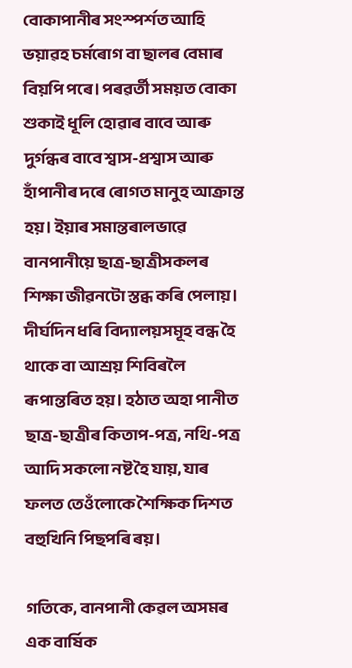বোকাপানীৰ সংস্পৰ্শত আহি ভয়াৱহ চৰ্মৰোগ বা ছালৰ বেমাৰ বিয়পি পৰে। পৰৱৰ্তী সময়ত বোকা শুকাই ধূলি হোৱাৰ বাবে আৰু দুৰ্গন্ধৰ বাবে শ্বাস-প্ৰশ্বাস আৰু হাঁপানীৰ দৰে ৰোগত মানুহ আক্ৰান্ত হয়। ইয়াৰ সমান্তৰালভাৱে বানপানীয়ে ছাত্ৰ-ছাত্ৰীসকলৰ শিক্ষা জীৱনটো স্তব্ধ কৰি পেলায়। দীৰ্ঘদিন ধৰি বিদ্যালয়সমূহ বন্ধ হৈ থাকে বা আশ্ৰয় শিবিৰলৈ ৰূপান্তৰিত হয়। হঠাত অহা পানীত ছাত্ৰ-ছাত্ৰীৰ কিতাপ-পত্ৰ, নথি-পত্ৰ আদি সকলো নষ্ট হৈ যায়, যাৰ ফলত তেওঁলোকে শৈক্ষিক দিশত বহুখিনি পিছপৰি ৰয়।

গতিকে, বানপানী কেৱল অসমৰ এক বাৰ্ষিক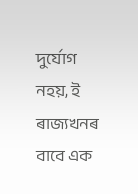দুৰ্যোগ নহয়, ই ৰাজ্যখনৰ বাবে এক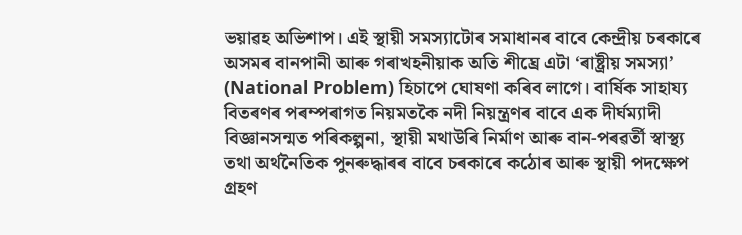ভয়াৱহ অভিশাপ। এই স্থায়ী সমস্যাটোৰ সমাধানৰ বাবে কেন্দ্ৰীয় চৰকাৰে অসমৰ বানপানী আৰু গৰাখহনীয়াক অতি শীঘ্ৰে এটা ‘ৰাষ্ট্ৰীয় সমস্যা’ (National Problem) হিচাপে ঘোষণা কৰিব লাগে। বাৰ্ষিক সাহায্য বিতৰণৰ পৰম্পৰাগত নিয়মতকৈ নদী নিয়ন্ত্ৰণৰ বাবে এক দীৰ্ঘম্যাদী বিজ্ঞানসন্মত পৰিকল্পনা, স্থায়ী মথাউৰি নিৰ্মাণ আৰু বান-পৰৱৰ্তী স্বাস্থ্য তথা অৰ্থনৈতিক পুনৰুদ্ধাৰৰ বাবে চৰকাৰে কঠোৰ আৰু স্থায়ী পদক্ষেপ গ্ৰহণ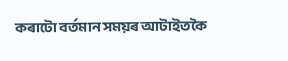কৰাটো বৰ্তমান সময়ৰ আটাইতকৈ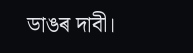ডাঙৰ দাবী।